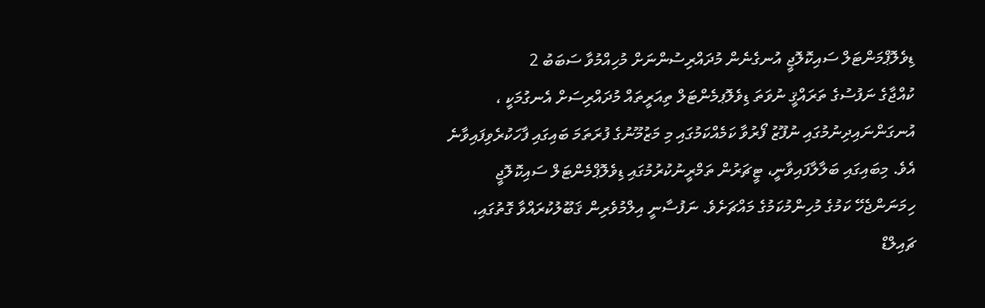ޑިވެލޮޕްމަންޓަލް ސައިކޮލޮޖީ އުނގެނެން މުދައްރިސުންނަށް މުހިއްމުވާ ސަބަބު 2
ކުއްޖާގެ ނަފުސުގެ ތަރައްޤީ ނުވަތަ ޑިވެލޮޕމެންޓަލް ތިއަރީތައް މުދައްރިސަށް އެނގުމަކީ ، އުނގަންނައިދިނުމުގައި ނުފޫޒު ފޯރުވާ ކަމެއްކަމުގައި މި މަޒުމޫނުގެ ފުރަތަމަ ބައިގައި ފާހަކުރެވިފައިވާނެ އެވެ. މިބައިގައި ބަލާލާފައިވާނީ، ޓީޗަރުން ތަމްރީނުކުރުމުގައި ޑިވެލޮޕްމެންޓަލް ސައިކޮލޮޖީ ހިމަނަންޖެހޭ ކަމުގެ މުހިންމުކަމުގެ މައްޗަށެވެ. ނަފުސާނީ އިލްމުވެރިން ޤަބޫލުކުރައްވާ ގޮތުގައި، ޗައިލްޑް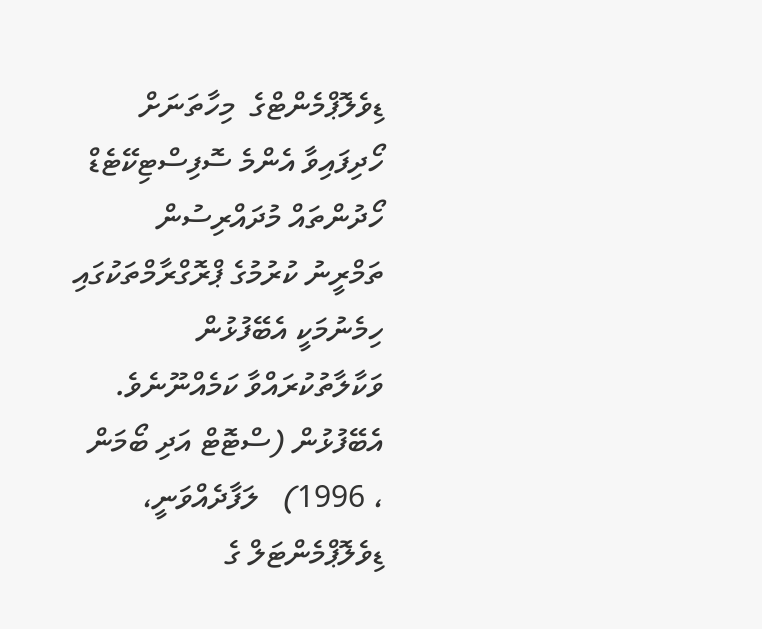ޑިވެލޮޕްމެންޓްގެ  މިހާތަނަށް ހޯދިފައިވާ އެންމެ ސޮފިސްޓިކޭޓެޑް ހޯދުންތައް މުދައްރިސުން ތަމްރީނު ކުރުމުގެ ޕްރޮގްރާމްތަކުގައި ހިމެނުމަކީ އެބޭފުޅުން ވަކާލާތުކުރައްވާ ކަމެއްނޫނެވެ. އެބޭފުޅުން (ސްޓޮޓް އަދި ބޯމަން ، 1996)   ލަފާދެއްވަނީ، ޑިވެލޮޕްމެންޓަލް ގެ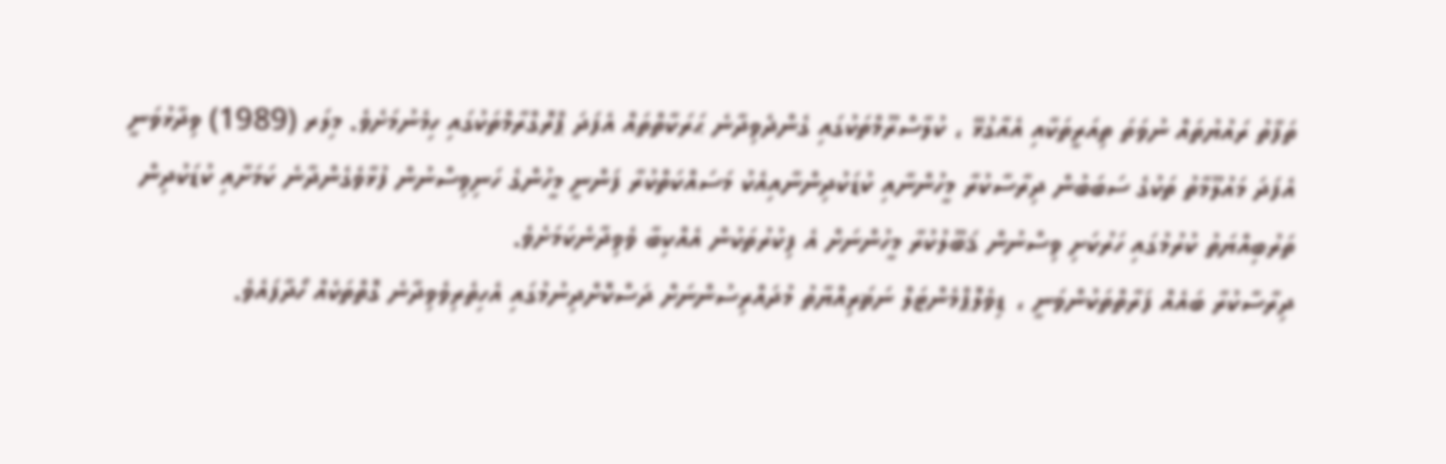ތަފާތު ރައުޔުތައް ނުވަތަ ތިއަރީތަކާއި އެއާގުޅޭ ، ކުލާސްރޫމްތަކުގައި ގެންދެވިދާނެ ޙަރަކާތްތައް އެފަދަ ޕްރޮގްރާމްތަކުގައި ހިމެނުމަށެވެ. މިލަރ (1989) ވިދާޅުވަނީ އެފަދަ މައުލޫމާތު ތަކުގެ ސަބަބުން ދިރާސާކުރާ މީހުންނާއި ކުޑަކުދިންނާއިއެކު މަސައްކަތްކުރާ ފަންނީ މީހުންގެ ހަނިވިސްނުން ފުޅާވެގެންދާނެ ކަމަށާއި ކުޑަކުދިން ތަރުބިއްޔަތު ކުރުމުގައި ހަރުކަށި ވިސްނުން ޤަބޫލުކުރާ މީހުންނަށް އެ ފިކުރުތަކުން އެއްކިބާ ވެވިދާނެކަމަށެވެ.
ދިރާސާކުރާ ބައެއް ފަރާތްތަކުންވަނީ ، ޑިވެލޮޕްމެންޓަލް ނަޡަރިއްޔާތު މުދައްރިސުންނަށް ދަސްކޮށްދިނުމުގައި އެހިތެރިވެވިދާނެ ގޮތްތަކެއް ހޯދާފައެވެ.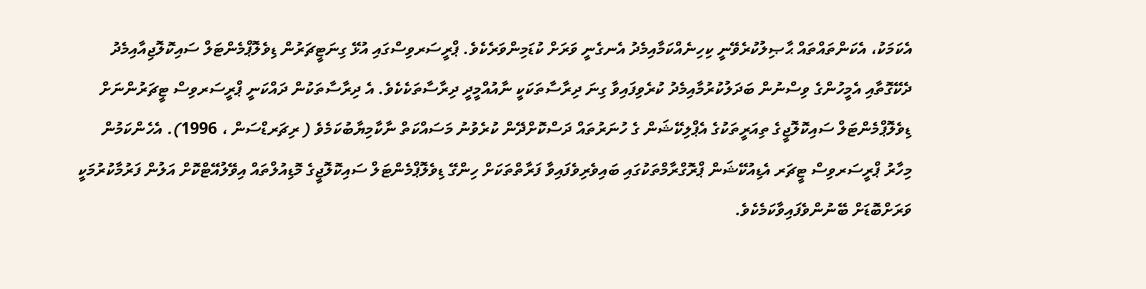އެކަމަކު، އެކަންތައްތައް ޙާޞިލުކުރެވޭނީ ކިހިނެއްކަމާއިމެދު އެނގެނީ ވަރަށް ކުޑަމިންވަރެކެވެ. ޕްރީސަރވިސްގައި އުޅޭ ގިނަޓީޗަރުން ޑިވެލޮޕްމެންޓަލް ސައިކޮލޮޖިއާއިމެދު ދެކޭގޮތާއި އެމީހުންގެ ވިސްނުން ބަދަލުކުރުމާއިމެދު ކުރެވިފައިވާ ގިނަ ދިރާސާތަކަކީ ނާއުއްމީދީ ދިރާސާތަކެކެވެ. އެ ދިރާސާތަކުން ދައްކަނީ ޕްރީސަރވިސް ޓީޗަރުންނަށް ޑިވެލޮޕްމެންޓަލް ސައިކޮލޮޖީގެ ތިއަރީތަކުގެ އެޕްލިކޭޝަން ގެ ހުނަރުތައް ދަސްކޮށްދޭން ކުރެވުނު މަސައްކަތް ނާކާމިޔާބުކަމެވެ ( ރިޗަރޑްސަން ، 1996). އެހެންކަމުން މިހާރު ޕްރީސަރވިސް ޓީޗަރ އެޑިއުކޭޝަން ޕްރޮގްރާމްތަކުގައި ބައިވެރިވެފައިވާ ފަރާތްތަކަށް ހިންގޭ ޑިވެލޮޕްމެންޓަލް ސައިކޮލޮޖީގެ މޮޑިއުލްތައް އިވޭލުއޭޓްކޮށް އަލުން ފަރުމާކުރުމަކީ ވަރަށްބޮޑަށް ބޭނުންވެފައިވާކަމެކެވެ.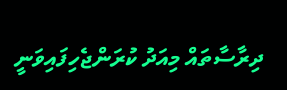ދިރާސާތައް މިއަދު ކުރަންޖެހިފައިވަނީ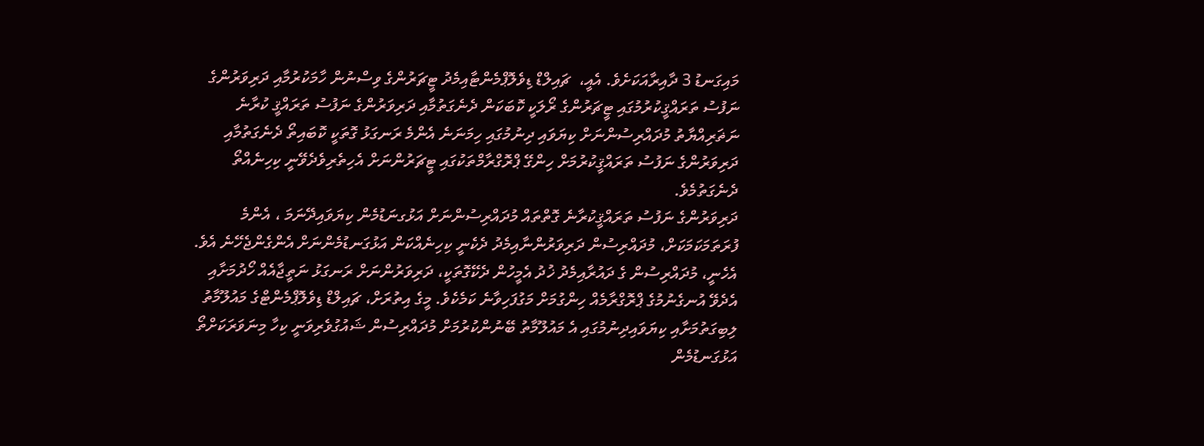މައިގަނޑު 3 ދާއިރާއަކަށެވެ. އެއީ،  ޗައިލްޑް ޑިވެލޮޕްމެންޓާއިމެދު ޓީޗަރުންގެ ވިސްނުން ހާމަކުރުމާއި ދަރިވަރުންގެ ނަފުސު ތަރައްޤީކުރުމުގައި ޓީޗަރުންގެ ރޯލަކީ ކޮބަކަން ދެނެގަތުމާއި ދަރިވަރުންގެ ނަފުސު ތަރައްޤީ ކުރާނެ ނަޡަރިއްޔާތު މުދައްރިސުންނަށް ކިޔަވައި ދިނުމުގައި ހިމަނަނެ އެންމެ ރަނގަޅު ގޮތަކީ ކޮބައިތޯ ދެނެގަތުމާއި ދަރިވަރުންގެ ނަފުސު ތަރައްޤީކުރުމަށް ހިންގޭ ޕްރޮގްރާމްތަކުގައި ޓީޗަރުންނަށް އެހިތެރިވެދެވޭނީ ކިހިނެއްތޯ ދެނެގަތުމެވެ.
ދަރިވަރުންގެ ނަފުސު ތަރައްޤީކުރާނެ ގޮތްތައް މުދައްރިސުންނަށް އަޅުގނަޑުމެން ކިޔަވައިދޭނަމަ ، އެންމެ ފުރަތަމަކަމަކަށް، މުދައްރިސުން ދަރިވަރުންނާއިމެދު ދެކެނީ ކިހިނެއްކަން އަޅުގަނޑުމެންނަށް އެންގެންޖެހޭނެ އެވެ. އެހެނީ، މުދައްރިސުން ގެ ދައުރާއިމެދު ޚުދު އެމީހުން ދެކޭގޮތަކީ، ދަރިވަރުންނަށް ރަނގަޅު ނަތީޖާއެއް ހޯދުމަށާއި އެދެވޭ އުނގެނުމުގެ ޕްރޮގްރާމެއް ހިންގުމަށް މަގުފަހިވާނެ ކަމެކެވެ. މީގެ އިތުރަށް، ޗައިލްޑް ޑިވެލޮޕްމެންޓްގެ މައުލޫމާތު ލިބިގަތުމަށާއި ކިޔަވައިދިނުމުގައި އެ މައުލޫމާތު ބޭނުންކުރުމަށް މުދައްރިސުން ޝައުގުވެރިވަނީ ކިހާ މިނަވަރަކަށްތޯ އަޅުގަނޑުމެން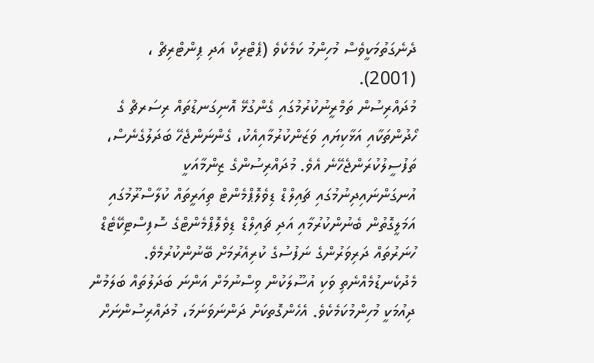ދެނެގަތުމަކީވެސް މުހިންމު ކަމެކެވެ (ޕެޓްރިކް އަދި ޕިންޓްރިޗް ، (2001).
މުދައްރިސުން ތަމްރީނުކުރުމުގައި ގެންގުޅޭ އޮނިގަނޑުތައް ރިސަރޗް ގެ ހޯދުންތަކާއި އަޅާކިޔައި ވަޒަންކުރުމާއިއެކު، ގެންނަންޖެހޭ ބަދަލުގެނެސް، ތަފުސީލުކުރަންޖެހޭނެ އެވެ. މުދައްރިސުންގެ ޒިންމާއަކީ އުނގަންނައިދިނުމުގައި ޗައިލްޑް ޑިވެލޮޕްމެންޓް ތިއަރީތައް ކުލާސްރޫމުގައި އަމަލީގޮތުން ބެނުންކުރުމާއި އަދި ޗައިލްޑް ޑިވެލޮޕްމެންޓްގެ ސޮފިސްޓިކޭޓެޑް ހުނަރުތައް ދަރިވަރުންގެ ނަފުސުގެ ކުރިއެރުމަށް ބޭނުންކުރުމެވެ.
މެދުކެނޑުމެއްނެތި ވަކި އުސޫލަކުން ވިސްނުމަށް އަންނަ ބަދަލުތައް ބަލަމުން ދިއުމަކީ މުހިންމުކަމެކެވެ. އެހެންގޮތކަށް ދަންނަވަނަމަ، މުދައްރިސުންނަށް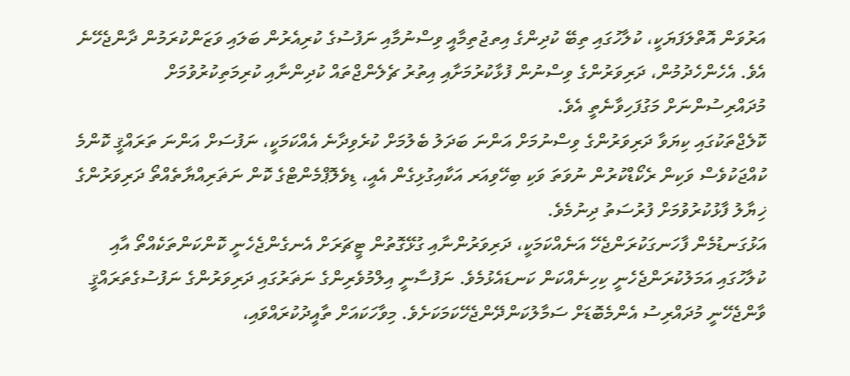އަރުވަން އޮތްލަފަޔަކީ، ކުލާހުގައި ތިބޭ ކުދިންގެ އިތޖުތިމާއީ ވިސްނުމާއި ނަފުސުގެ ކުރިއެރުން ބަލައި ވަޒަންކުރަމުން ދާންޖެހޭނެ އެވެ. އެހެންހެދުމުން، ދަރިވަރުންގެ ވިސްނުން ފުޅާކުރުމަށާއި އިތުރު ޗެލެންޖްތައް ކުދިންނާއި ކުރިމަތިކުރުވުމަށް މުދައްރިސުންނަށް މަގުފަހިވާނެތީ އެވެ.
ކޮލެޖްތަކުގައި ކިޔަވާ ދަރިވަރުންގެ ވިސްނުމަށް އަންނަ ބަދަލު ބެލުމަށް ކުރެވިދާނެ އެއްކަމަކީ، ނަފުސަށް އަންނަ ތަރައްޤީ ކޮންމެ ކުއްޖަކުވެސް ވަކިން ރެކޯޑްކުރުން ނުވަތަ ވަކި ބިހޭވިއަރ އަކާއިގުޅިގެން އެއީ، ޑިވެލޮޕްމެންޓްގެ ކޮން ނަޡަރިއްޔާތެއްތޯ ދަރިވަރުންގެ ޚިޔާލު ފާޅުކުރުވުމަށް ފުރުސަތު ދިނުމެވެ.
އަޅުގަނޑުމެން ފާހަނގަކުރަންޖެހޭ އަނެއްކަމަކީ، ދަރިވަރުންނާއި ގުޅޭގޮތުން ޓީޗަރަށް އެނގެންޖެހެނީ ކޮންކަންތަކެއްތޯ އާއި ކުލާހުގައި އަމަލުކުރަންޖެހެނީ ކިހިނެއްކަން ކަނޑައެޅުމެވެ. ނަފުސާނީ އިލްމުވެރިންގެ ނަޡަރުގައި ދަރިވަރުންގެ ނަފުސުގެތަރައްޤީ ވާންޖެހޭނީ މުދައްރިސު އެންމެބޮޑަށް ސަމާލުކަންދޭންޖެހޭކަމަކަށެވެ. މިވާހަކައަށް ތާއީދުކުރައްވައި،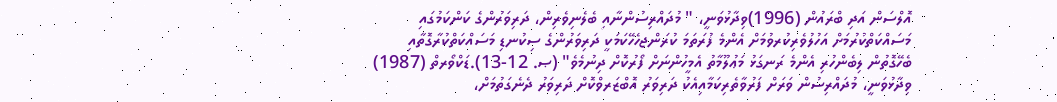އޮލްސަން އަދި ބްރައުން (1996)ވިދާޅުވަނީ، " މުދައްރިސުންނާއި ބެލެނިވެރިން، ދަރިވަރުންގެ ކަންކަމުގައި މަސައްކަތްކުރުމަށް އަހުލުވެރިކުރވުމަށް އެންމެ ފުރަތަމަ ކުރަންޖހެހޭކަމަކީ ދަރިވަރުންގެ ސިކުނޑި މަސައްކަތްކުރާގޮތާއި ބެހޭގޮތުން ލިބެންހުރި އެންމެ ރަނގަޅު މަޢުލޫމާތު އެމީހުންނަށް ފޯރުކޮށް ދިނުމެވެ" (ޞ. 12-13).ޑަކްވޯރތް (1987) ވިދާޅުވަނީ، މުދައްރިސުން ވަރަށް ފަރުވާތެރިކަމާއިއެކު ދަރިވަރު އޮބްޒަރވްކޮށް ދަރިވަރު ދެނެގަތުމަށް،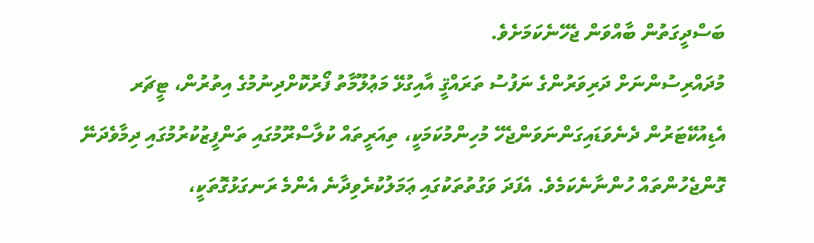ބަސްދީގަތުން ބާއްވަން ޖެހޭނެކަމަށެވެ.
މުދައްރިސުންނަށް ދަރިވަރުންގެ ނަފުސު ތަރައްޤީ އާއިގުޅޭ މަޢުލޫމާތު ފޯރުކޮށްދިނުމުގެ އިތުރުން، ޓީޗަރ އެޑިއުކޭޓަރުން ދެނެވަޑައިގަންނަވަންޖެހޭ މުހިންމުކަމަކީ، ތިއަރީތައް ކުލާސްރޫމުގައި ތަންފީޒުކުރުމުގައި ދިމާވެދަނޭ ގޮންޖެހުންތައް ހުންނާނެކަމެވެ. އެފަދަ ވަގުތުތަކުގައި ޢަމަލުކުރެވިދާނެ އެންމެ ރަނގަޅުގޮތަކީ،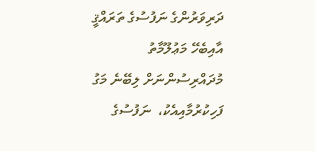ދަރިވަރުންގެ ނަފުސުގެ ތަރައްޤީ އާއިބެހޭ މަޢުލޫމާތު މުދައްރިސުންނަށް ލިބޭނެ މަގު ފަހިކުރުމާއިއެކު،  ނަފުސުގެ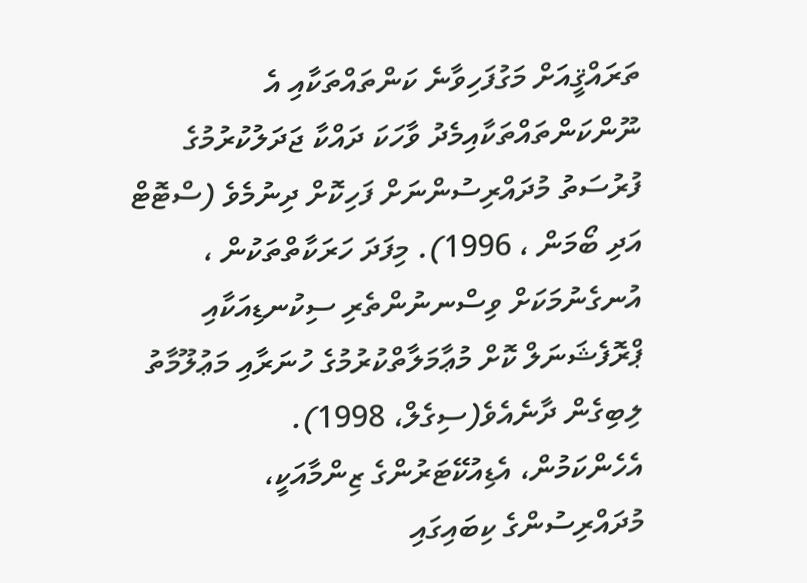ތަރައްޤީއަށް މަގުފަހިވާނެ ކަންތައްތަކާއި އެ ނޫންކަންތައްތަކާއިމެދު ވާހަކަ ދައްކާ ޖަދަލުކުރުމުގެ ފުރުސަތު މުދައްރިސުންނަށް ފަހިކޮށް ދިނުމެވެ (ސްޓޮޓް އަދި ބޯމަން ، 1996). މިފަދަ ހަރަކާތްތަކުން ، އުނގެނުމަކަށް ވިސްނނުންތެރި ސިކުނޑިއަކާއި ޕްރޮފެޝަނަލް ކޮށް މުޢާމަލާތްކުރުމުގެ ހުނަރާއި މަޢުލޫމާތު ލިބިގެން ދާނެއެވެ(ސިގެލް، 1998).
އެހެންކަމުން، އެޑިއުކޭޓަރުންގެ ޒިންމާއަކީ، މުދައްރިސުންގެ ކިބައިގައި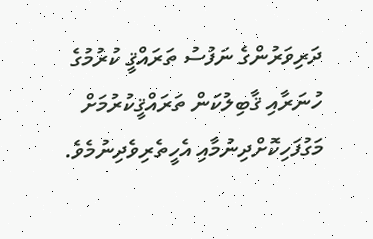ދަރިވަރުންގެ ނަފުސު ތަރައްޤީ ކުރުމުގެ ހުނަރާއި ޤާބިލުކަން ތަރައްޤީކުރުމަށް މަގުފަހިކޮށްދިނުމާއި އެހީތެރިވެދިނުމެވެ.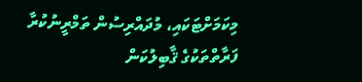މިކަމަށްޓަކައި، މުދައްރިސުން ތަމްރީނުކުރާ ފަރާތްތަކުގެ ޤާބިލުކަން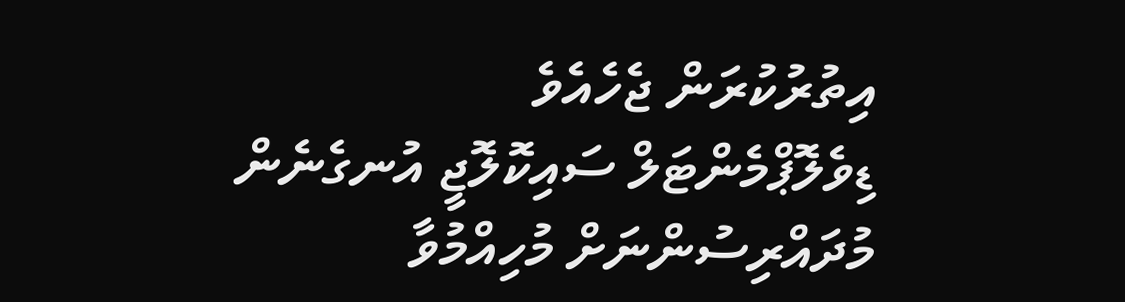އިތުރުކުރަން ޖެހެއެވެ
ޑިވެލޮޕްމެންޓަލް ސައިކޮލޮޖީ އުނގެނެން މުދައްރިސުންނަށް މުހިއްމުވާ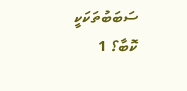ސަބަބުތަކަކީ ކޮބާ؟ 1